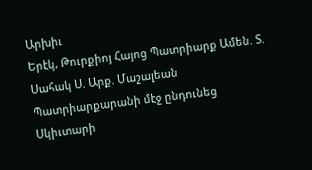Արխիւ
Երէկ, Թուրքիոյ Հայոց Պատրիարք Ամեն. Տ. Սահակ Ս. Արք. Մաշալեան Պատրիարքարանի մէջ ընդունեց Սկիւտարի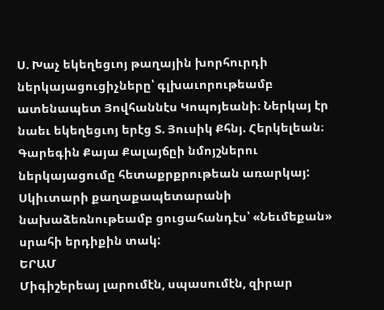Ս. Խաչ եկեղեցւոյ թաղային խորհուրդի ներկայացուցիչները՝ գլխաւորութեամբ ատենապետ Յովհաննէս Կոպոյեանի։ Ներկայ էր նաեւ եկեղեցւոյ երէց Տ. Յուսիկ Քհնյ. Հերկելեան։
Գարեգին Քայա Քալայճըի նմոյշներու ներկայացումը հետաքրքրութեան առարկայ:
Սկիւտարի քաղաքապետարանի նախաձեռնութեամբ ցուցահանդէս՝ «Նեւմեքան» սրահի երդիքին տակ:
ԵՐԱՄ
Միգիշերեայ լարումէն, սպասումէն, զիրար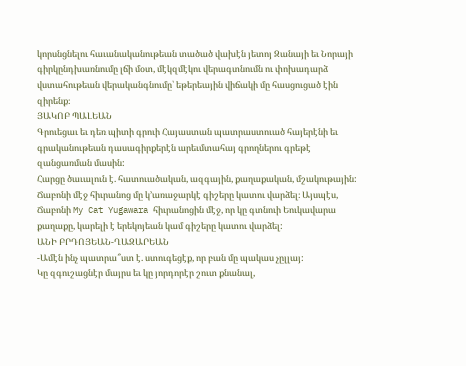կորսնցնելու հաւանականութեան տածած վախէն յետոյ Զանայի եւ Նորայի գիրկընդխառնումը լճի մօտ, մէկզմէկու վերագտնումն ու փոխադարձ վստահութեան վերականգնումը՝ եթերեային վիճակի մը հասցուցած էին զիրենք։
ՅԱԿՈԲ ՊԱԼԵԱՆ
Գրուեցաւ եւ դեռ պիտի գրուի Հայաստան պատրաստուած հայերէնի եւ գրականութեան դասագիրքերէն արեւմտահայ գրողներու գրեթէ զանցառման մասին:
Հարցը ծաւալուն է. հատուածական, ազգային, քաղաքական, մշակութային:
Ճաբոնի մէջ հիւրանոց մը կ՚առաջարկէ գիշերը կատու վարձել։ Այսպէս, Ճաբոնի My Cat Yugawara հիւրանոցին մէջ, որ կը գտնուի Եուկավարա քաղաքը, կարելի է երեկոյեան կամ գիշերը կատու վարձել:
ԱՆԻ ԲՐԴՈՅԵԱՆ-ՂԱԶԱՐԵԱՆ
-Ամէն ինչ պատրա՞ստ է. ստուգեցէք, որ բան մը պակաս չըլլայ:
Կը զգուշացնէր մայրս եւ կը յորդորէր շուտ քնանալ,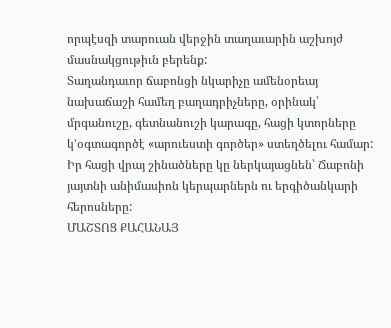որպէսզի տարուան վերջին տաղաւարին աշխոյժ մասնակցութիւն բերենք:
Տաղանդաւոր ճաբոնցի նկարիչը ամենօրեայ նախաճաշի համեղ բաղադրիչները, օրինակ՝ մրգանուշը, գետնանուշի կարագը, հացի կտորները կ՚օգտագործէ «արուեստի գործեր» ստեղծելու համար:
Իր հացի վրայ շինածները կը ներկայացնեն՝ Ճաբոնի յայտնի անիմասիոն կերպարներն ու երգիծանկարի հերոսները:
ՄԱՇՏՈՑ ՔԱՀԱՆԱՅ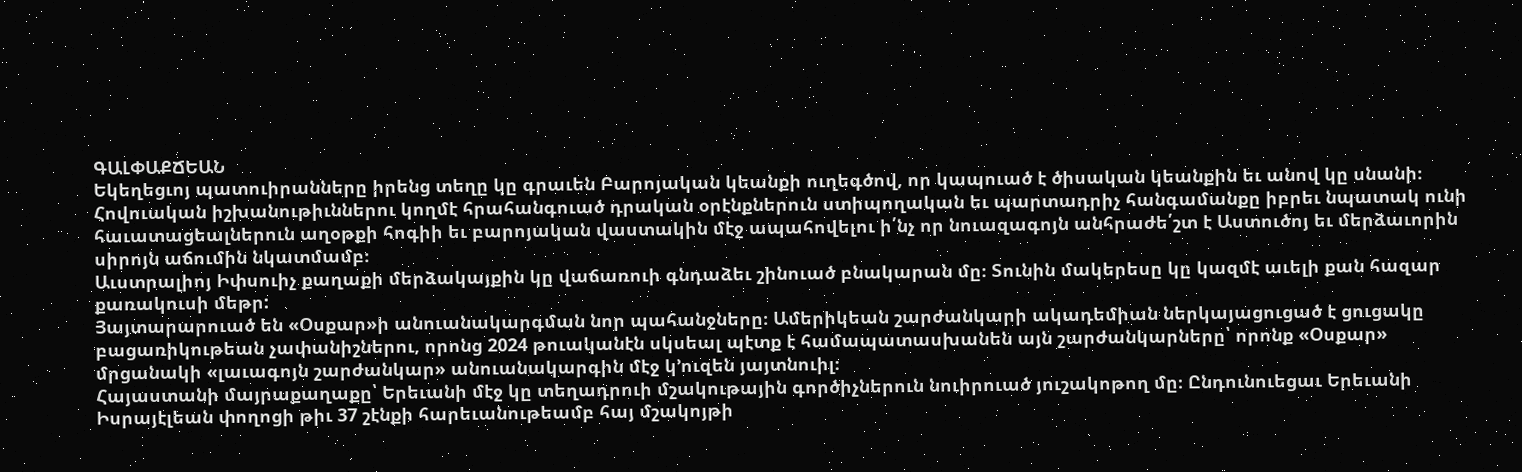ԳԱԼՓԱՔՃԵԱՆ
Եկեղեցւոյ պատուիրանները իրենց տեղը կը գրաւեն Բարոյական կեանքի ուղեգծով, որ կապուած է ծիսական կեանքին եւ անով կը սնանի։ Հովուական իշխանութիւններու կողմէ հրահանգուած դրական օրէնքներուն ստիպողական եւ պարտադրիչ հանգամանքը իբրեւ նպատակ ունի հաւատացեալներուն աղօթքի հոգիի եւ բարոյական վաստակին մէջ ապահովելու ի՛նչ որ նուազագոյն անհրաժե՛շտ է Աստուծոյ եւ մերձաւորին սիրոյն աճումին նկատմամբ։
Աւստրալիոյ Իփսուիչ քաղաքի մերձակայքին կը վաճառուի գնդաձեւ շինուած բնակարան մը։ Տունին մակերեսը կը կազմէ աւելի քան հազար քառակուսի մեթր:
Յայտարարուած են «Օսքար»ի անուանակարգման նոր պահանջները։ Ամերիկեան շարժանկարի ակադեմիան ներկայացուցած է ցուցակը բացառիկութեան չափանիշներու, որոնց 2024 թուականէն սկսեալ պէտք է համապատասխանեն այն շարժանկարները՝ որոնք «Օսքար» մրցանակի «լաւագոյն շարժանկար» անուանակարգին մէջ կ՚ուզեն յայտնուիլ։
Հայաստանի մայրաքաղաքը՝ Երեւանի մէջ կը տեղադրուի մշակութային գործիչներուն նուիրուած յուշակոթող մը։ Ընդունուեցաւ Երեւանի Իսրայէլեան փողոցի թիւ 37 շէնքի հարեւանութեամբ հայ մշակոյթի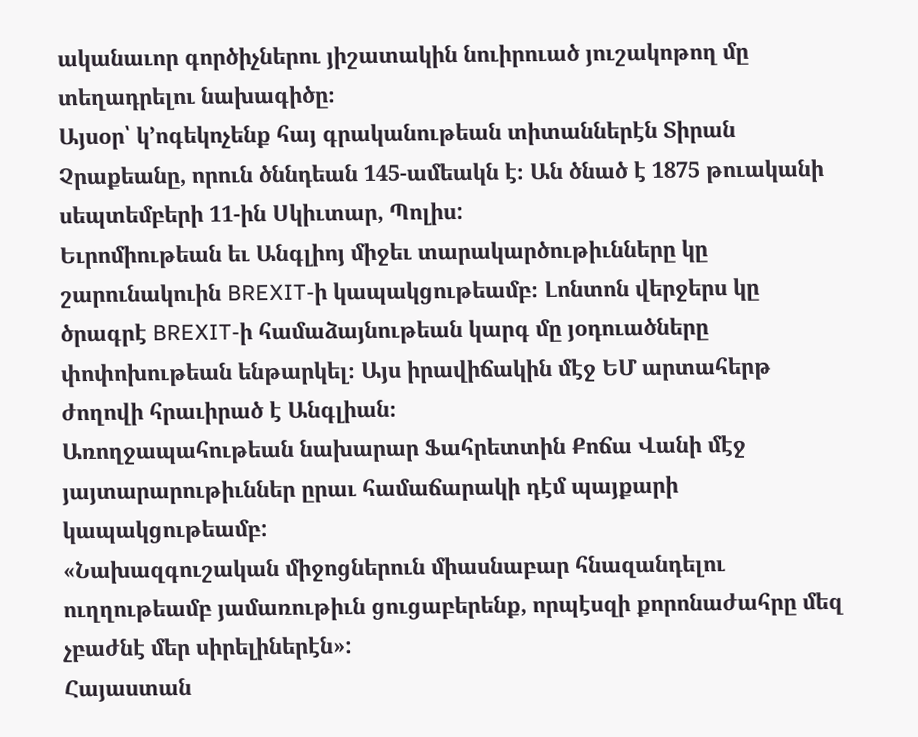ականաւոր գործիչներու յիշատակին նուիրուած յուշակոթող մը տեղադրելու նախագիծը։
Այսօր՝ կ՚ոգեկոչենք հայ գրականութեան տիտաններէն Տիրան Չրաքեանը, որուն ծննդեան 145-ամեակն է։ Ան ծնած է 1875 թուականի սեպտեմբերի 11-ին Սկիւտար, Պոլիս:
Եւրոմիութեան եւ Անգլիոյ միջեւ տարակարծութիւնները կը շարունակուին BREXIT-ի կապակցութեամբ։ Լոնտոն վերջերս կը ծրագրէ BREXIT-ի համաձայնութեան կարգ մը յօդուածները փոփոխութեան ենթարկել։ Այս իրավիճակին մէջ ԵՄ արտահերթ ժողովի հրաւիրած է Անգլիան։
Առողջապահութեան նախարար Ֆահրետտին Քոճա Վանի մէջ յայտարարութիւններ ըրաւ համաճարակի դէմ պայքարի կապակցութեամբ:
«Նախազգուշական միջոցներուն միասնաբար հնազանդելու ուղղութեամբ յամառութիւն ցուցաբերենք, որպէսզի քորոնաժահրը մեզ չբաժնէ մեր սիրելիներէն»:
Հայաստան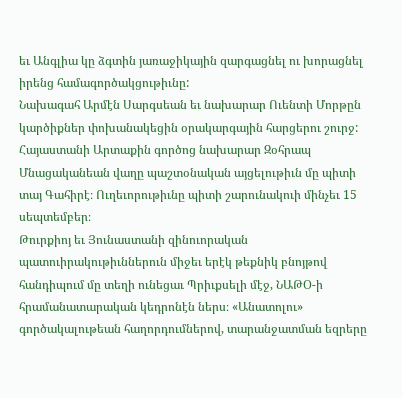եւ Անգլիա կը ձգտին յառաջիկային զարգացնել ու խորացնել իրենց համագործակցութիւնը:
Նախագահ Արմէն Սարգսեան եւ նախարար Ուենտի Մորթըն կարծիքներ փոխանակեցին օրակարգային հարցերու շուրջ:
Հայաստանի Արտաքին գործոց նախարար Զօհրապ Մնացականեան վաղը պաշտօնական այցելութիւն մը պիտի տայ Գահիրէ։ Ուղեւորութիւնը պիտի շարունակուի մինչեւ 15 սեպտեմբեր։
Թուրքիոյ եւ Յունաստանի զինուորական պատուիրակութիւններուն միջեւ երէկ թեքնիկ բնոյթով հանդիպում մը տեղի ունեցաւ Պրիւքսելի մէջ, ՆԱԹՕ-ի հրամանատարական կեդրոնէն ներս։ «Անատոլու» գործակալութեան հաղորդումներով, տարանջատման եզրերը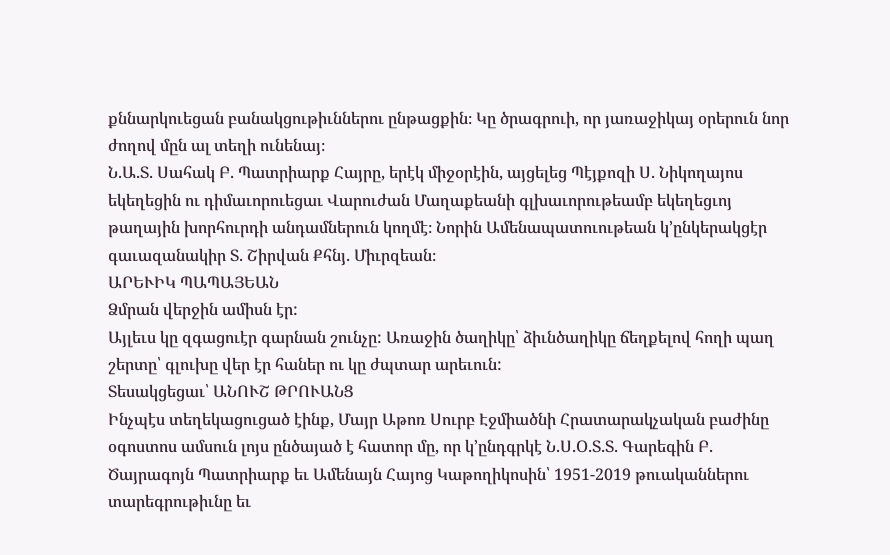քննարկուեցան բանակցութիւններու ընթացքին։ Կը ծրագրուի, որ յառաջիկայ օրերուն նոր ժողով մըն ալ տեղի ունենայ։
Ն.Ա.Տ. Սահակ Բ. Պատրիարք Հայրը, երէկ միջօրէին, այցելեց Պէյքոզի Ս. Նիկողայոս եկեղեցին ու դիմաւորուեցաւ Վարուժան Մաղաքեանի գլխաւորութեամբ եկեղեցւոյ թաղային խորհուրդի անդամներուն կողմէ։ Նորին Ամենապատուութեան կ՚ընկերակցէր գաւազանակիր Տ. Շիրվան Քհնյ. Միւրզեան։
ԱՐԵՒԻԿ ՊԱՊԱՅԵԱՆ
Ձմրան վերջին ամիսն էր:
Այլեւս կը զգացուէր գարնան շունչը: Առաջին ծաղիկը՝ ձիւնծաղիկը ճեղքելով հողի պաղ շերտը՝ գլուխը վեր էր հաներ ու կը ժպտար արեւուն:
Տեսակցեցաւ՝ ԱՆՈՒՇ ԹՐՈՒԱՆՑ
Ինչպէս տեղեկացուցած էինք, Մայր Աթոռ Սուրբ Էջմիածնի Հրատարակչական բաժինը օգոստոս ամսուն լոյս ընծայած է հատոր մը, որ կ՚ընդգրկէ Ն.Ս.Օ.Տ.Տ. Գարեգին Բ. Ծայրագոյն Պատրիարք եւ Ամենայն Հայոց Կաթողիկոսին՝ 1951-2019 թուականներու տարեգրութիւնը եւ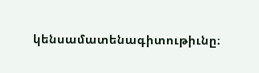կենսամատենագիտութիւնը։